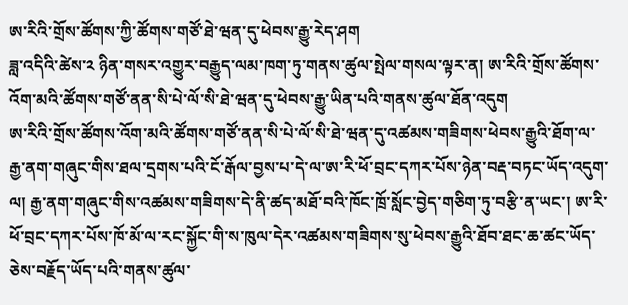ཨ་རིའི་གྲོས་ཚོགས་ཀྱི་ཚོགས་གཙོ་ཐེ་ཝན་དུ་ཕེབས་རྒྱུ་རེད་ཤག
ཟླ་འདིའི་ཚེས་༢ ཉིན་གསར་འགྱུར་བརྒྱུད་ལམ་ཁག་ཏུ་གནས་ཚུལ་སྤེལ་གསལ་ལྟར་ན། ཨ་རིའི་གྲོས་ཚོགས་འོག་མའི་ཚོགས་གཙོ་ནན་སི་པེ་ལོ་སི་ཐེ་ཝན་དུ་ཕེབས་རྒྱུ་ཡིན་པའི་གནས་ཚུལ་ཐོན་འདུག
ཨ་རིའི་གྲོས་ཚོགས་འོག་མའི་ཚོགས་གཙོ་ནན་སི་པེ་ལོ་སི་ཐེ་ཝན་དུ་འཚམས་གཟིགས་ཕེབས་རྒྱུའི་ཐོག་ལ་རྒྱ་ནག་གཞུང་གིས་ཐལ་དྲགས་པའི་ངོ་རྒོལ་བྱས་པ་དེ་ལ་ཨ་རི་ཕོ་བྲང་དཀར་པོས་ཉེན་བརྡ་བཏང་ཡོད་འདུག་ལ། རྒྱ་ནག་གཞུང་གིས་འཚམས་གཟིགས་དེ་ནི་ཚད་མཐོ་བའི་ཁོང་ཁྲོ་སློང་བྱེད་གཅིག་ཏུ་བརྩི་ན་ཡང་། ཨ་རི་ཕོ་བྲང་དཀར་པོས་ཁོ་མོ་ལ་རང་སྐྱོང་གི་ས་ཁུལ་དེར་འཚམས་གཟིགས་སུ་ཕེབས་རྒྱུའི་ཐོབ་ཐང་ཆ་ཚང་ཡོད་ཅེས་བརྗོད་ཡོད་པའི་གནས་ཚུལ་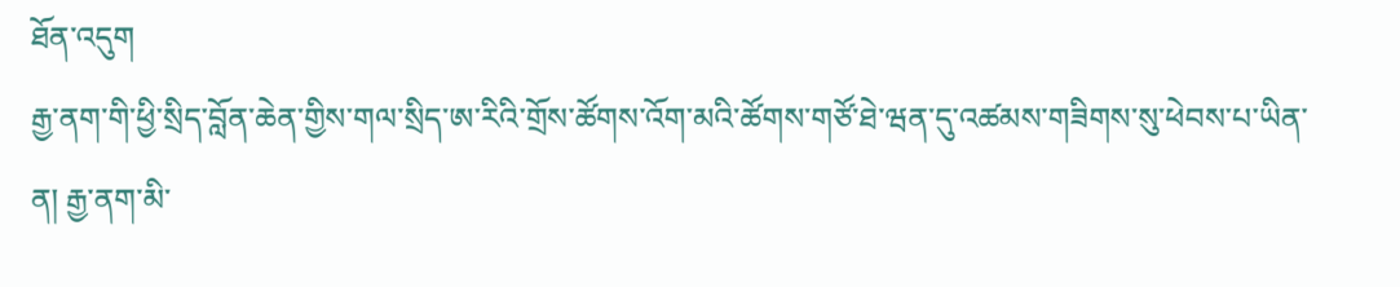ཐོན་འདུག
རྒྱ་ནག་གི་ཕྱི་སྲིད་བློན་ཆེན་གྱིས་གལ་སྲིད་ཨ་རིའི་གྲོས་ཚོགས་འོག་མའི་ཚོགས་གཙོ་ཐེ་ཝན་དུ་འཚམས་གཟིགས་སུ་ཕེབས་པ་ཡིན་ན། རྒྱ་ནག་མི་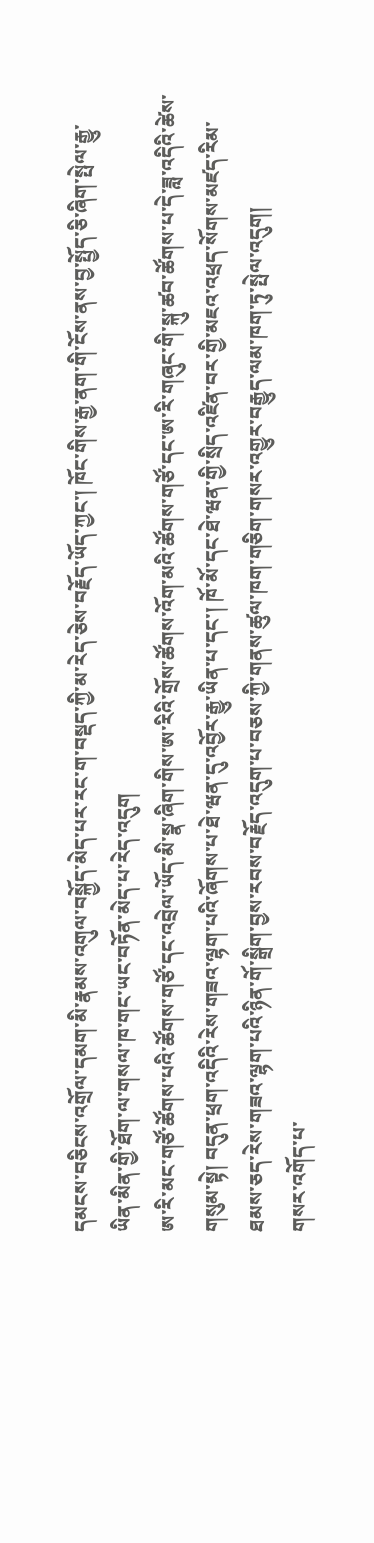དམངས་བཅིངས་འགྲོལ་དམག་མི་རྣམས་འགུལ་བསྐྱོད་མེད་པར་རང་ག་བསྡད་ཀྱི་མ་རེད་ཅེས་བརྗོད་ཡོད་ཀྱང་། ཁོང་གིས་རྒྱ་ནག་གི་ངོས་ནས་བྱ་སྤྱོད་ཅི་ཞིག་སྤེལ་རྒྱུ་ཡིན་མིན་གྱི་ཐོག་ལ་གསལ་ཁ་གང་ཡང་བཏོན་མེད་པ་རེད་འདུག
ཨ་རི་མང་གཙོ་ཚོགས་པའི་ཚོགས་གཙོ་དང་འབྲེལ་ཡོད་མི་སྣ་ཞིག་གིས་ཨ་རིའི་གྲོས་ཚོགས་འོག་མའི་ཚོགས་གཙོ་དང་ཨ་རི་གཞུང་གི་སྐུ་ཚབ་ཚོགས་པ་དེ་ཟླ་འདིའི་ཚེས་གསུམ་སྟེ། བདུན་ཕྲག་འདིའི་རེས་གཟའ་ལྷག་པའི་ཞོགས་པ་ཐེ་ཝན་དུ་འབྱོར་རྒྱུ་ཡིན་པ་དང་། ཁོ་མོ་དང་ཐེ་ཝན་གྱི་སྲིད་འཛིན་བར་གྱི་མཇའ་འཕྲད་སོགས་མཛད་རིམ་ཐམས་ཅད་རེས་གཟའ་ལྷག་པའི་ཉིན་གོ་སྒྲིག་བྱས་རབས་བརྗོད་འདུག་པ་བཅས་ཀྱི་གནས་ཚུལ་ཁག་གཅིག་གསར་འགྱུར་བརྒྱུད་ལམ་ཁག་ཏུ་སྤེལ་འདུག།
གསར་འགོད་པ་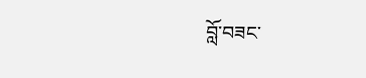བློ་བཟང་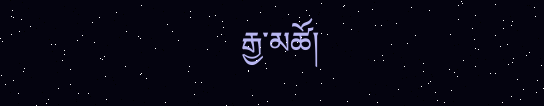རྒྱ་མཚོ།